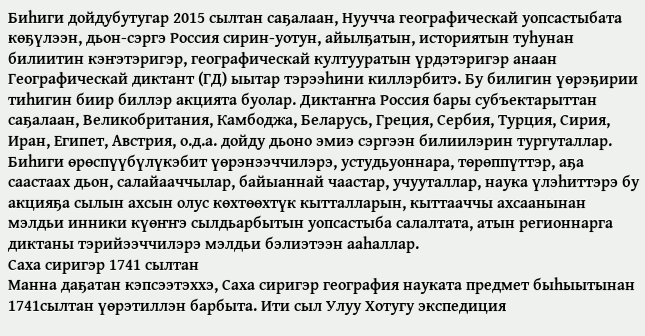Биһиги дойдубутугар 2015 сылтан саҕалаан, Нуучча географическай уопсастыбата көҕүлээн, дьон-сэргэ Россия сирин-уотун, айылҕатын, историятын туһунан билиитин кэҥэтэригэр, географическай култууратын үрдэтэригэр анаан Географическай диктант (ГД) ыытар тэрээһини киллэрбитэ. Бу билигин үөрэҕирии тиһигин биир биллэр акцията буолар. Диктаҥҥа Россия бары субъектарыттан саҕалаан, Великобритания, Камбоджа, Беларусь, Греция, Сербия, Турция, Сирия, Иран, Египет, Австрия, о.д.а. дойду дьоно эмиэ сэргээн билиилэрин тургуталлар.
Биһиги өрөспүүбүлүкэбит үөрэнээччилэрэ, устудьуоннара, төрөппүттэр, аҕа саастаах дьон, салайааччылар, байыаннай чаастар, учууталлар, наука үлэһиттэрэ бу акцияҕа сылын ахсын олус көхтөөхтүк кытталларын, кыттааччы ахсаанынан мэлдьи инники күөҥҥэ сылдьарбытын уопсастыба салалтата, атын регионнарга диктаны тэрийээччилэрэ мэлдьи бэлиэтээн ааһаллар.
Саха сиригэр 1741 сылтан
Манна даҕатан кэпсээтэххэ, Саха сиригэр география науката предмет быһыытынан 1741сылтан үөрэтиллэн барбыта. Ити сыл Улуу Хотугу экспедиция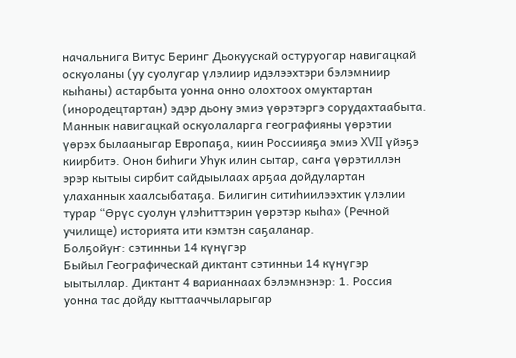начальнига Витус Беринг Дьокуускай остуруогар навигацкай оскуоланы (уу суолугар үлэлиир идэлээхтэри бэлэмниир кыһаны) астарбыта уонна онно олохтоох омуктартан (инородецтартан) эдэр дьону эмиэ үөрэтэргэ сорудахтаабыта. Маннык навигацкай оскуолаларга географияны үөрэтии үөрэх былааныгар Европаҕа, киин Россиияҕа эмиэ XVII үйэҕэ киирбитэ. Онон биһиги Уһук илин сытар, саҥа үөрэтиллэн эрэр кытыы сирбит сайдыылаах арҕаа дойдулартан улаханнык хаалсыбатаҕа. Билигин ситиһиилээхтик үлэлии турар “Өрүс суолун үлэһиттэрин үөрэтэр кыһа» (Речной училище) историята ити кэмтэн саҕаланар.
Болҕойуҥ: сэтинньи 14 күнүгэр
Быйыл Географическай диктант сэтинньи 14 күнүгэр ыытыллар. Диктант 4 варианнаах бэлэмнэнэр: 1. Россия уонна тас дойду кыттааччыларыгар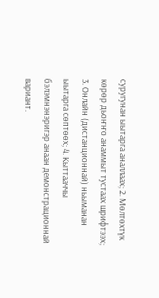суругунан ыытарга аналлаах; 2. Мөлтөхтүк көрөр дьоҥҥо анаммыт тустаах шрифтээх; 3. Онлайн (дистанционнай) ньыманан ыытарга сөптөөх; 4. Кыттааччы бэлэмнэнэригэр анаан демонстрационнай вариант.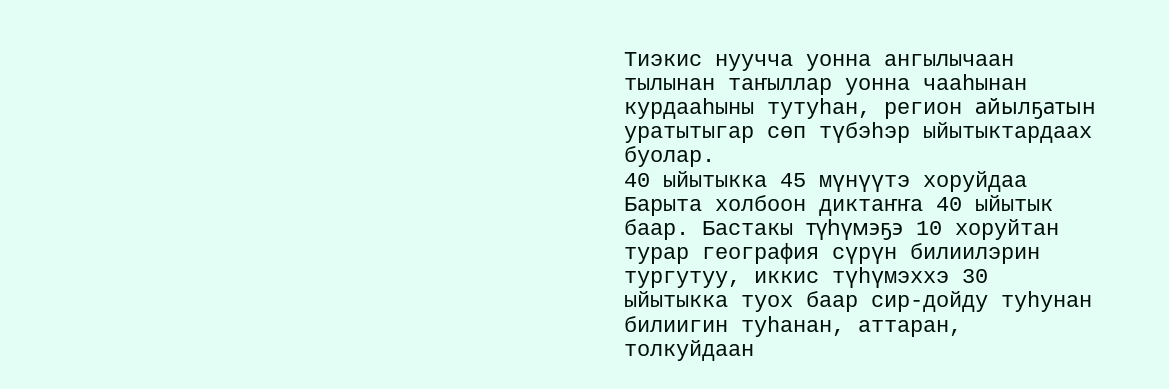Тиэкис нуучча уонна ангылычаан тылынан таҥыллар уонна чааһынан курдааһыны тутуһан, регион айылҕатын уратытыгар сөп түбэһэр ыйытыктардаах буолар.
40 ыйытыкка 45 мүнүүтэ хоруйдаа
Барыта холбоон диктаҥҥа 40 ыйытык баар. Бастакы түһүмэҕэ 10 хоруйтан турар география сүрүн билиилэрин тургутуу, иккис түһүмэххэ 30 ыйытыкка туох баар сир-дойду туһунан билиигин туһанан, аттаран, толкуйдаан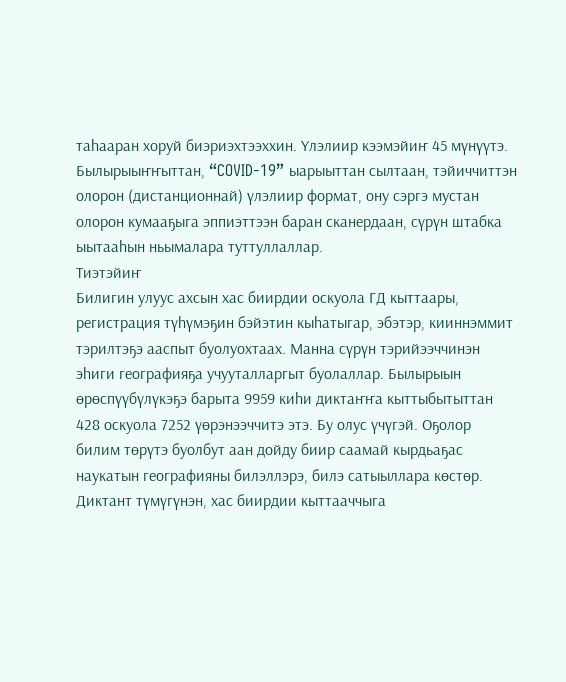таһааран хоруй биэриэхтээххин. Үлэлиир кээмэйиҥ 45 мүнүүтэ. Былырыыҥҥыттан, “COVID-19” ыарыыттан сылтаан, тэйиччиттэн олорон (дистанционнай) үлэлиир формат, ону сэргэ мустан олорон кумааҕыга эппиэттээн баран сканердаан, сүрүн штабка ыытааһын ньымалара туттуллаллар.
Тиэтэйиҥ
Билигин улуус ахсын хас биирдии оскуола ГД кыттаары, регистрация түһүмэҕин бэйэтин кыһатыгар, эбэтэр, кииннэммит тэрилтэҕэ ааспыт буолуохтаах. Манна сүрүн тэрийээччинэн эһиги географияҕа учууталларгыт буолаллар. Былырыын өрөспүүбүлүкэҕэ барыта 9959 киһи диктаҥҥа кыттыбытыттан 428 оскуола 7252 үөрэнээччитэ этэ. Бу олус үчүгэй. Оҕолор билим төрүтэ буолбут аан дойду биир саамай кырдьаҕас наукатын географияны билэллэрэ, билэ сатыыллара көстөр. Диктант түмүгүнэн, хас биирдии кыттааччыга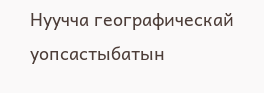Нуучча географическай уопсастыбатын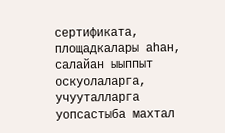сертификата, площадкалары аһан, салайан ыыппыт оскуолаларга, учууталларга уопсастыба махтал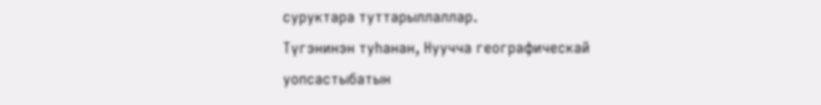суруктара туттарыллаллар.
Түгэнинэн туһанан, Нуучча географическай уопсастыбатын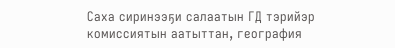Саха сиринээҕи салаатын ГД тэрийэр комиссиятын аатыттан, география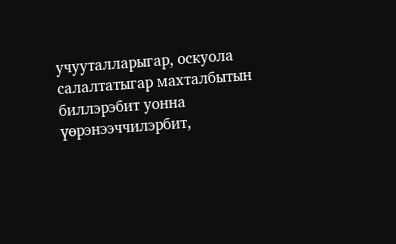учууталларыгар, оскуола салалтатыгар махталбытын биллэрэбит уонна үөрэнээччилэрбит,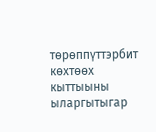төрөппүттэрбит көхтөөх кыттыыны ыларгытыгар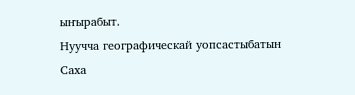ыҥырабыт.
Нуучча географическай уопсастыбатын
Саха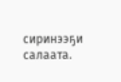сиринээҕи салаата.